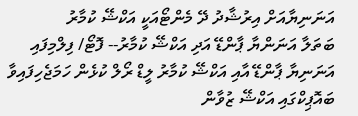އަނަނިޔާއަށް އިރުޝާދު ދޭ މެންޓޯއަކީ އަކްޝޭ ކުމާރު
ބަތަލާ އަނަންޔާ ޕާންޑޭ އަދި އަކްޝޭ ކުމާރު-- ފޮޓޯ/ ފިލްމިފައި
އަނަނިޔާ ޕާންޑޭ އާއި އަކްޝޭ ކުމާރު ލީޑް ރޯލް ކުޅެން ހަމަޖެހިފައިވާ ބައޮޕިކްގައި އަކްޝޭ ޒުވާން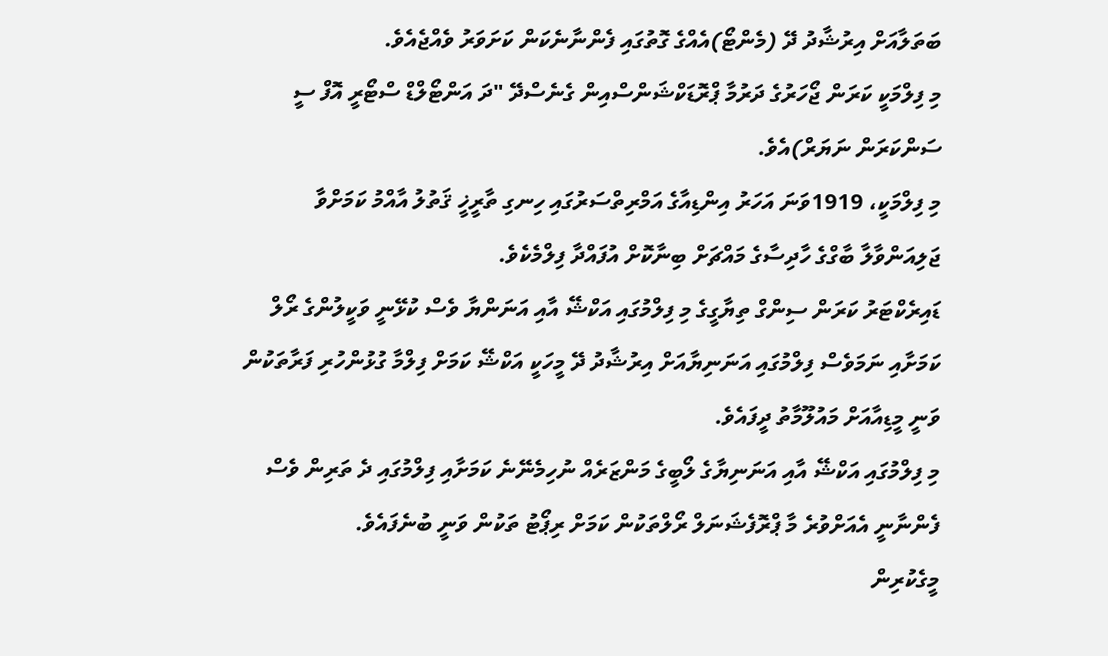ބަތަލާއަށް އިރުޝާދު ދޭ (މެންޓޯ)އެއްގެ ގޮތުގައި ފެންނާނެކަން ކަށަވަރު ވެއްޖެއެވެ.
މި ފިލްމަކީ ކަރަން ޖޯހަރުގެ ދަރުމާ ޕްރޮޑަކްޝަންސްއިން ގެނެސްދޭ "ދަ އަންޓޯލްޑް ސްޓޯރީ އޮފް ސީ ސަންކަރަން ނަޔަރް)އެވެ.
މި ފިލްމަކީ، 1919ވަނަ އަހަރު އިންޑިއާގެ އަމްރިތްސަރުގައި ހިނގި ތާރީޚީ ޤަތުލު އާއްމު ކަމަށްވާ ޖަލިއަންވާލާ ބާގްގެ ހާދިސާގެ މައްޗަށް ބިނާކޮށް އުފައްދާ ފިލްމެކެވެ.
ޑައިރެކްޓަރު ކަރަން ސިންގް ތިޔާގީގެ މި ފިލްމުގައި އަކްޝޭ އާއި އަނަންޔާ ވެސް ކުޅޭނީ ވަކީލުންގެ ރޯލް ކަމަށާއި ނަމަވެސް ފިލްމުގައި އަނަނިޔާއަށް އިރުޝާދު ދޭ މީހަކީ އަކްޝޭ ކަމަށް ފިލްމާ ގުޅުންހުރި ފަރާތަކުން ވަނީ މީޑިއާއަށް މައުލޫމާތު ދީފައެވެ.
މި ފިލްމުގައި އަކްޝޭ އާއި އަނަނިޔާގެ ލޯބީގެ މަންޒަރެއް ނުހިމެނޭނެ ކަމަށާއި ފިލްމުގައި ދެ ތަރިން ވެސް ފެންނާނީ އެއަށްވުރެ މާ ޕްރޮފެޝަނަލް ރޯލްތަކުން ކަމަށް ރިޕޯޓު ތަކުން ވަނީ ބުނެފައެވެ.
މީގެކުރިން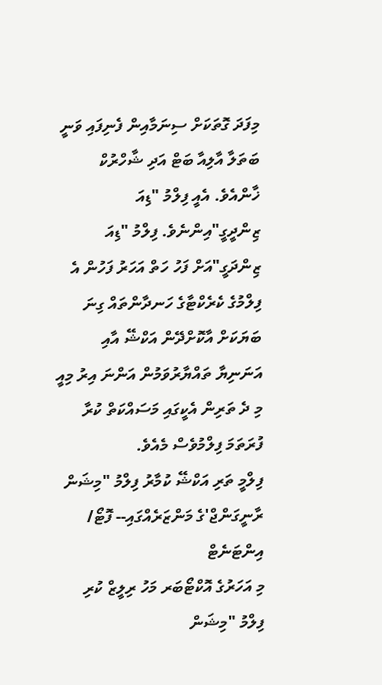މިފަދަ ގޮތަކަށް ސިނަމާއިން ފެނިފައި ވަނީ ބަތަލާ އާލިއާ ބަޓް އަދި ޝާހްރުކް ޚާންއެވެ. އެއީ ފިލްމު "ޑިއަ ޒިންދީގީ"އިންނެވެ. ފިލްމު "ޑިއަ ޒިންދަގީ"އަށް ފަހު ހަތް އަހަރު ފަހުން އެ ފިލްމުގެ ކެރެކްޓާގެ ހަނދާންތައް ގިނަ ބަޔަކަށް އާކޮށްދޭން އަކްޝޭ އާއި އަނަނިޔާ ތައްޔާރުވަމުން އަންނަ އިރު މިއީ މި ދެ ތަރިން އެކީގައި މަސައްކަތް ކުރާ ފުރަތަމަ ފިލްމުވެސް މެއެވެ.
ފިލްމީ ތަރި އަކްޝޭ ކުމާރު ފިލްމު "މިޝަން ރާނީގަންޖް'ގެ މަންޒަރެއްގައި-- ފޮޓޯ/ އިންޓަނެޓް
މި އަހަރުގެ އޮކްޓޯބަރ މަހު ރިލީޒް ކުރި ފިލްމު "މިޝަން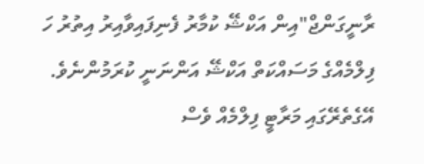ރާނީގަންޖް"އިން އަކްޝޭ ކުމާރު ފެނިފައިވާއިރު އިތުރު ހަ ފިލްމެއްގެ މަސައްކަތް އަކްޝޭ އަންނަނީ ކުރަމުންނެވެ.
އޭގެތެރޭގައި މަރާޓީ ފިލްމެއް ވެސް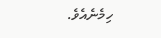ހިމެނެއެވެ.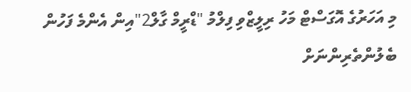މި އަހަރުގެ އޮގަސްޓް މަހު ރިލީޒްވި ފިލްމު "ޑްރީމް ގާލް2"އިން އެންމެ ފަހުން ބެލުންތެރިންނަށް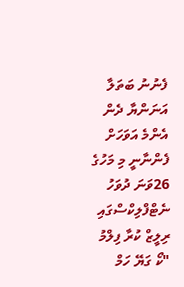ފެނުނު ބަތަލާ އަނަންޔާ ދެން އެންމެ އަވަހަށް ފެންނާނީ މި މަހުގެ 26ވަނަ ދުވަހު ނެޓްފްލިކްސްގައި ރިލީޒް ކުރާ ފިލްމު "ކޯ ގަޔޭ ހަމް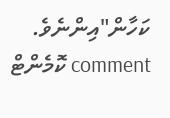ކަހާން"އިންނެވެ.
comment ކޮމެންޓް